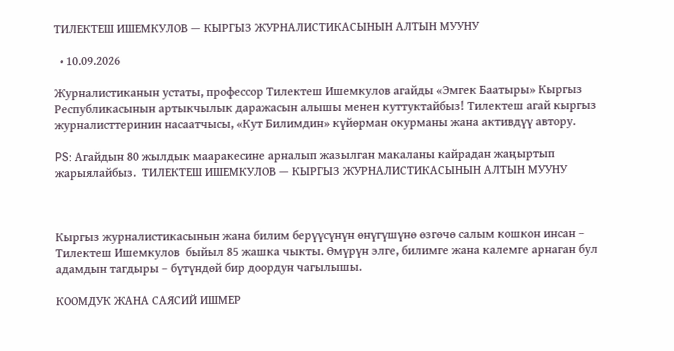ТИЛЕКТЕШ ИШЕМКУЛОВ — КЫРГЫЗ ЖУРНАЛИСТИКАСЫНЫН АЛТЫН МУУНУ

  • 10.09.2026

Журналистиканын устаты, профессор Тилектеш Ишемкулов агайды «Эмгек Баатыры» Кыргыз Республикасынын артыкчылык даражасын алышы менен куттуктайбыз! Тилектеш агай кыргыз журналисттеринин насаатчысы, «Кут Билимдин» күйөрман окурманы жана активдүү автору.

PS: Агайдын 80 жылдык мааракесине арналып жазылган макаланы кайрадан жаңыртып жарыялайбыз.  ТИЛЕКТЕШ ИШЕМКУЛОВ — КЫРГЫЗ ЖУРНАЛИСТИКАСЫНЫН АЛТЫН МУУНУ



Кыргыз журналистикасынын жана билим берүүсүнүн өнүгүшүнө өзгөчө салым кошкон инсан – Тилектеш Ишемкулов  быйыл 85 жашка чыкты. Өмүрүн элге, билимге жана калемге арнаган бул адамдын тагдыры – бүтүндөй бир доордун чагылышы.

КООМДУК ЖАНА САЯСИЙ ИШМЕР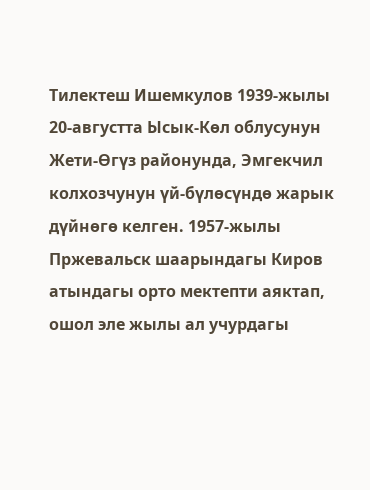Тилектеш Ишемкулов 1939-жылы 20-августта Ысык-Көл облусунун Жети-Өгүз районунда, Эмгекчил колхозчунун үй-бүлөсүндө жарык дүйнөгө келген. 1957-жылы Пржевальск шаарындагы Киров атындагы орто мектепти аяктап, ошол эле жылы ал учурдагы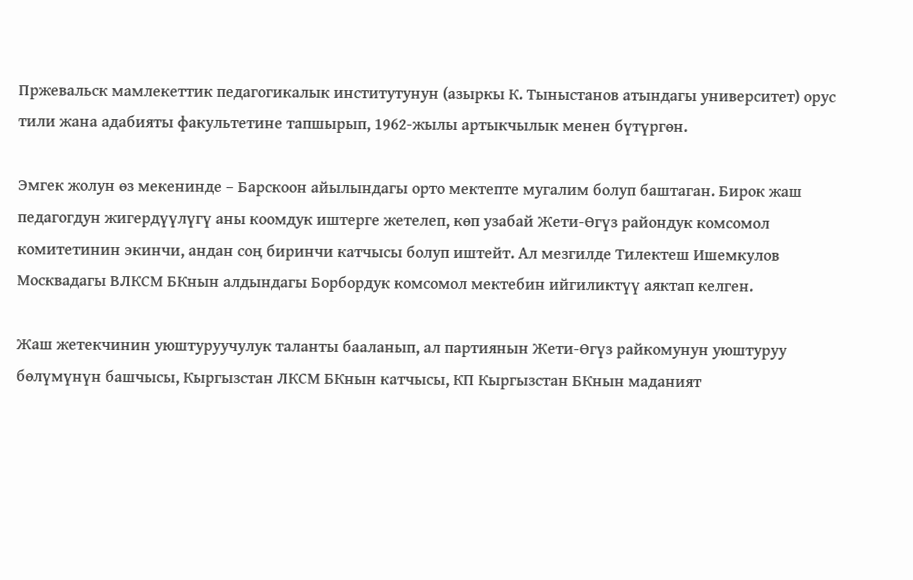Пржевальск мамлекеттик педагогикалык институтунун (азыркы К. Тыныстанов атындагы университет) орус тили жана адабияты факультетине тапшырып, 1962-жылы артыкчылык менен бүтүргөн.

Эмгек жолун өз мекенинде – Барскоон айылындагы орто мектепте мугалим болуп баштаган. Бирок жаш педагогдун жигердүүлүгү аны коомдук иштерге жетелеп, көп узабай Жети-Өгүз райондук комсомол комитетинин экинчи, андан соң биринчи катчысы болуп иштейт. Ал мезгилде Тилектеш Ишемкулов  Москвадагы ВЛКСМ БКнын алдындагы Борбордук комсомол мектебин ийгиликтүү аяктап келген.

Жаш жетекчинин уюштуруучулук таланты бааланып, ал партиянын Жети-Өгүз райкомунун уюштуруу бөлүмүнүн башчысы, Кыргызстан ЛКСМ БКнын катчысы, КП Кыргызстан БКнын маданият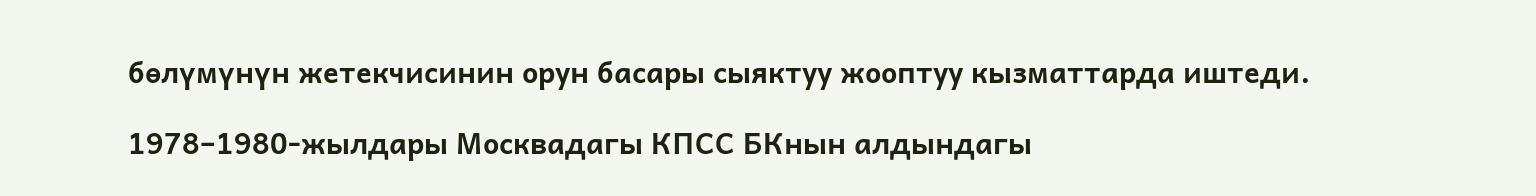бөлүмүнүн жетекчисинин орун басары сыяктуу жооптуу кызматтарда иштеди.

1978–1980-жылдары Москвадагы КПСС БКнын алдындагы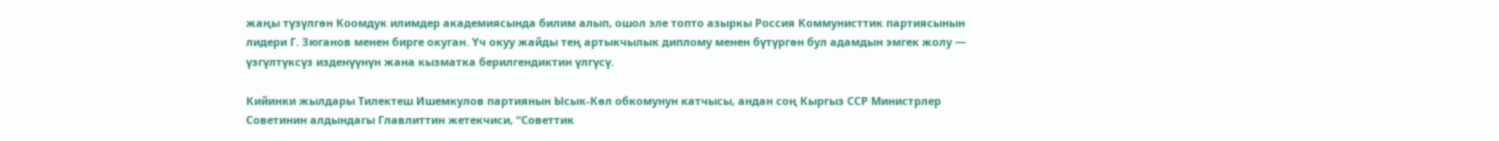жаңы түзүлгөн Коомдук илимдер академиясында билим алып, ошол эле топто азыркы Россия Коммунисттик партиясынын лидери Г. Зюганов менен бирге окуган. Үч окуу жайды тең артыкчылык диплому менен бүтүргөн бул адамдын эмгек жолу — үзгүлтүксүз изденүүнүн жана кызматка берилгендиктин үлгүсү.

Кийинки жылдары Тилектеш Ишемкулов партиянын Ысык-Көл обкомунун катчысы, андан соң Кыргыз ССР Министрлер Советинин алдындагы Главлиттин жетекчиси, “Советтик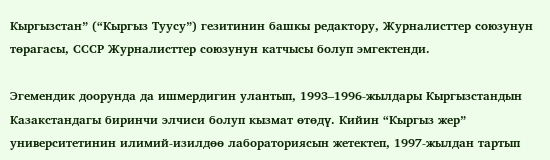Кыргызстан” (“Кыргыз Туусу”) гезитинин башкы редактору, Журналисттер союзунун төрагасы, СССР Журналисттер союзунун катчысы болуп эмгектенди.

Эгемендик доорунда да ишмердигин улантып, 1993–1996-жылдары Кыргызстандын Казакстандагы биринчи элчиси болуп кызмат өтөдү. Кийин “Кыргыз жер” университетинин илимий-изилдөө лабораториясын жетектеп, 1997-жылдан тартып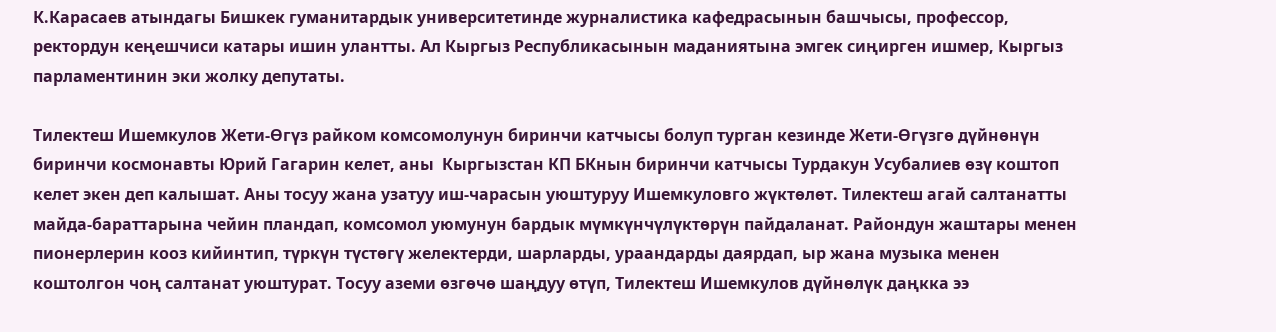К.Карасаев атындагы Бишкек гуманитардык университетинде журналистика кафедрасынын башчысы, профессор, ректордун кеңешчиси катары ишин улантты. Ал Кыргыз Республикасынын маданиятына эмгек сиңирген ишмер, Кыргыз парламентинин эки жолку депутаты.

Тилектеш Ишемкулов Жети-Өгүз райком комсомолунун биринчи катчысы болуп турган кезинде Жети-Өгүзгө дүйнөнүн биринчи космонавты Юрий Гагарин келет, аны  Кыргызстан КП БКнын биринчи катчысы Турдакун Усубалиев өзү коштоп келет экен деп калышат. Аны тосуу жана узатуу иш-чарасын уюштуруу Ишемкуловго жүктөлөт. Тилектеш агай салтанатты майда-бараттарына чейин пландап, комсомол уюмунун бардык мүмкүнчүлүктөрүн пайдаланат. Райондун жаштары менен пионерлерин кооз кийинтип, түркүн түстөгү желектерди, шарларды, ураандарды даярдап, ыр жана музыка менен коштолгон чоң салтанат уюштурат. Тосуу аземи өзгөчө шаңдуу өтүп, Тилектеш Ишемкулов дүйнөлүк даңкка ээ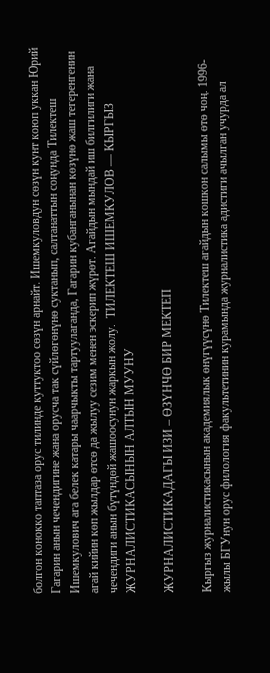болгон конокко таптаза орус тилинде куттуктоо сөзүн арнайт. Ишемкуловдун сөзүн кунт коюп уккан Юрий Гагарин анын чечендигине жана орусча так сүйлөгөнүнө суктанып, салтанаттын соңунда Тилектеш Ишемкулович ага белек катары чаарчыкты тартуулаганда, Гагарин кубанганынан көзүнө жаш тегеренгенин агай кийин көп жылдар өтсө да жылуу сезим менен эскерип жүрөт. Агайдын мындай иш билгилиги жана чечендиги анын бүтүндөй жашоосунун жаркын жолу.  ТИЛЕКТЕШ ИШЕМКУЛОВ — КЫРГЫЗ ЖУРНАЛИСТИКАСЫНЫН АЛТЫН МУУНУ

ЖУРНАЛИСТИКАДАГЫ ИЗИ – ӨЗҮНЧӨ БИР МЕКТЕП

Кыргыз журналистикасынын академиялык өнүгүүсүнө Тилектеш агайдын кошкон салымы өтө чоң. 1996-жылы БГУнун орус филология факультетинин курамында журналистика адистиги ачылган учурда ал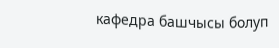кафедра башчысы болуп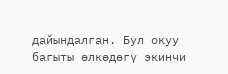дайындалган. Бул окуу багыты өлкөдөгү экинчи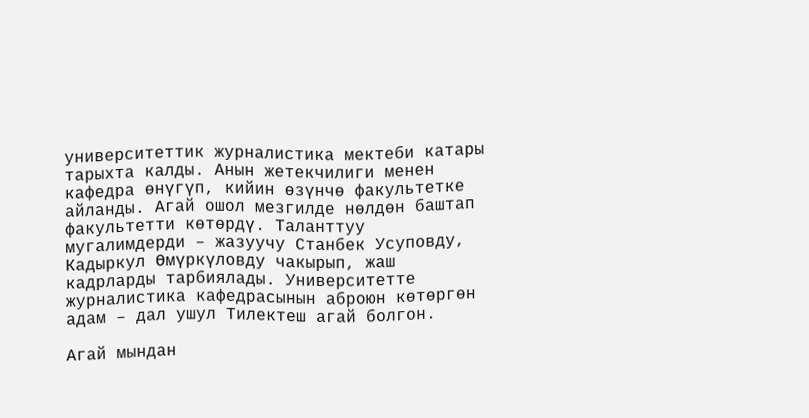университеттик журналистика мектеби катары тарыхта калды. Анын жетекчилиги менен кафедра өнүгүп, кийин өзүнчө факультетке айланды. Агай ошол мезгилде нөлдөн баштап факультетти көтөрдү. Таланттуу мугалимдерди – жазуучу Станбек Усуповду, Кадыркул Өмүркүловду чакырып, жаш кадрларды тарбиялады. Университетте журналистика кафедрасынын аброюн көтөргөн адам – дал ушул Тилектеш агай болгон.

Агай мындан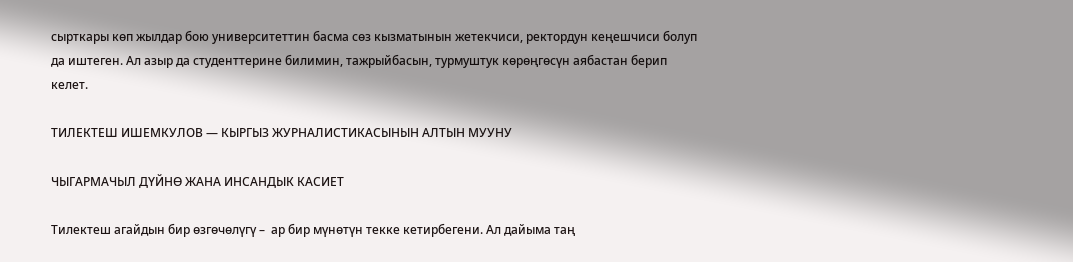сырткары көп жылдар бою университеттин басма сөз кызматынын жетекчиси, ректордун кеңешчиси болуп да иштеген. Ал азыр да студенттерине билимин, тажрыйбасын, турмуштук көрөңгөсүн аябастан берип келет.

ТИЛЕКТЕШ ИШЕМКУЛОВ — КЫРГЫЗ ЖУРНАЛИСТИКАСЫНЫН АЛТЫН МУУНУ

ЧЫГАРМАЧЫЛ ДҮЙНӨ ЖАНА ИНСАНДЫК КАСИЕТ

Тилектеш агайдын бир өзгөчөлүгү –  ар бир мүнөтүн текке кетирбегени. Ал дайыма таң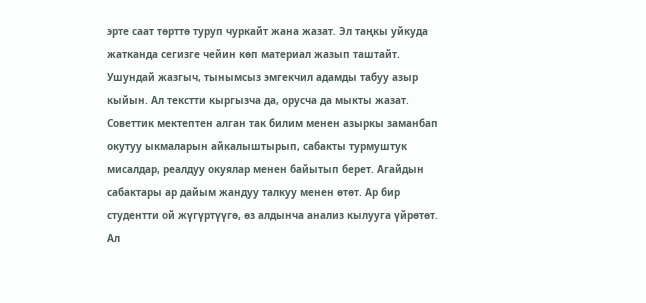эрте саат төрттө туруп чуркайт жана жазат. Эл таңкы уйкуда жатканда сегизге чейин көп материал жазып таштайт. Ушундай жазгыч, тынымсыз эмгекчил адамды табуу азыр кыйын. Ал текстти кыргызча да, орусча да мыкты жазат. Советтик мектептен алган так билим менен азыркы заманбап окутуу ыкмаларын айкалыштырып, сабакты турмуштук мисалдар, реалдуу окуялар менен байытып берет. Агайдын сабактары ар дайым жандуу талкуу менен өтөт. Ар бир студентти ой жүгүртүүгө, өз алдынча анализ кылууга үйрөтөт. Ал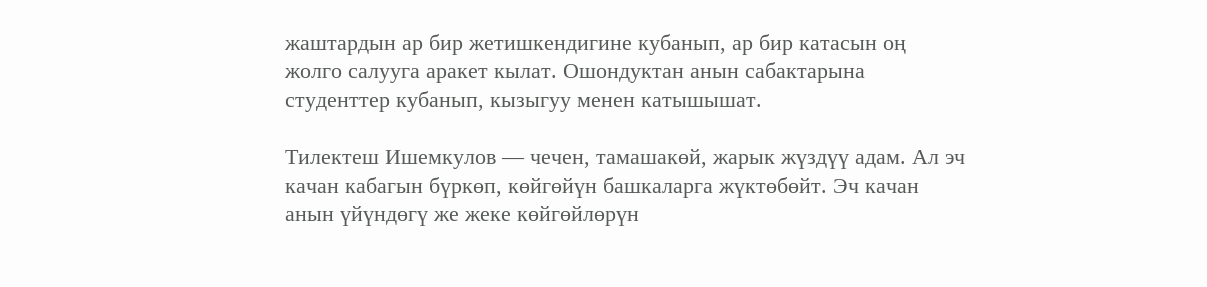жаштардын ар бир жетишкендигине кубанып, ар бир катасын оң жолго салууга аракет кылат. Ошондуктан анын сабактарына студенттер кубанып, кызыгуу менен катышышат.

Тилектеш Ишемкулов — чечен, тамашакөй, жарык жүздүү адам. Ал эч качан кабагын бүркөп, көйгөйүн башкаларга жүктөбөйт. Эч качан анын үйүндөгү же жеке көйгөйлөрүн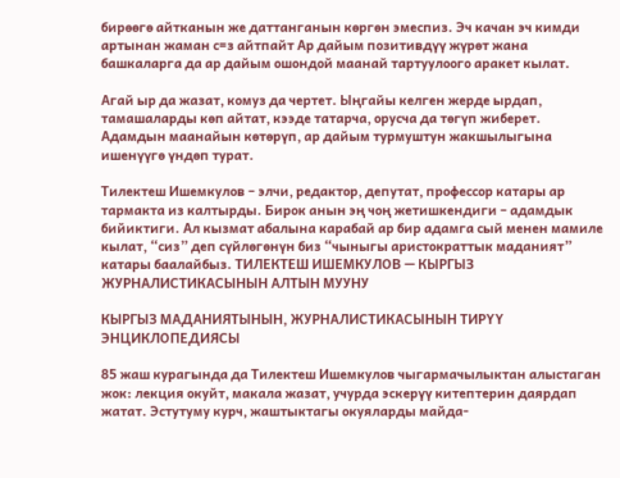бирөөгө айтканын же даттанганын көргөн эмеспиз. Эч качан эч кимди артынан жаман с=з айтпайт Ар дайым позитивдүү жүрөт жана башкаларга да ар дайым ошондой маанай тартуулоого аракет кылат.

Агай ыр да жазат, комуз да чертет. Ыңгайы келген жерде ырдап, тамашаларды көп айтат, кээде татарча, орусча да төгүп жиберет. Адамдын маанайын көтөрүп, ар дайым турмуштун жакшылыгына ишенүүгө үндөп турат.

Тилектеш Ишемкулов – элчи, редактор, депутат, профессор катары ар тармакта из калтырды. Бирок анын эң чоң жетишкендиги – адамдык бийиктиги. Ал кызмат абалына карабай ар бир адамга сый менен мамиле кылат, “сиз” деп сүйлөгөнүн биз “чыныгы аристократтык маданият” катары баалайбыз. ТИЛЕКТЕШ ИШЕМКУЛОВ — КЫРГЫЗ ЖУРНАЛИСТИКАСЫНЫН АЛТЫН МУУНУ

КЫРГЫЗ МАДАНИЯТЫНЫН, ЖУРНАЛИСТИКАСЫНЫН ТИРҮҮ ЭНЦИКЛОПЕДИЯСЫ

85 жаш курагында да Тилектеш Ишемкулов чыгармачылыктан алыстаган жок: лекция окуйт, макала жазат, учурда эскерүү китептерин даярдап жатат. Эстутуму курч, жаштыктагы окуяларды майда-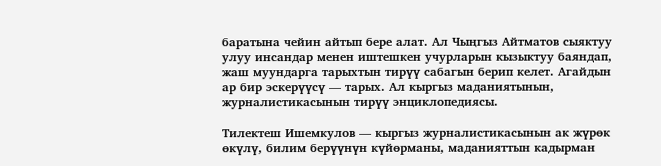баратына чейин айтып бере алат. Ал Чыңгыз Айтматов сыяктуу улуу инсандар менен иштешкен учурларын кызыктуу баяндап, жаш муундарга тарыхтын тирүү сабагын берип келет. Агайдын ар бир эскерүүсү — тарых. Ал кыргыз маданиятынын, журналистикасынын тирүү энциклопедиясы.

Тилектеш Ишемкулов — кыргыз журналистикасынын ак жүрөк өкүлү, билим берүүнүн күйөрманы, маданияттын кадырман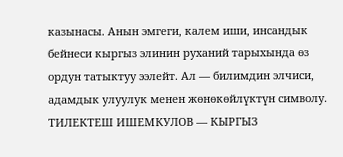казынасы. Анын эмгеги, калем иши, инсандык бейнеси кыргыз элинин руханий тарыхында өз ордун татыктуу ээлейт. Ал — билимдин элчиси, адамдык улуулук менен жөнөкөйлүктүн символу. ТИЛЕКТЕШ ИШЕМКУЛОВ — КЫРГЫЗ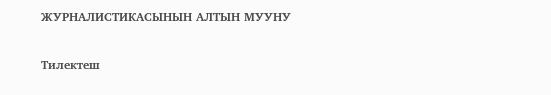ЖУРНАЛИСТИКАСЫНЫН АЛТЫН МУУНУ

Тилектеш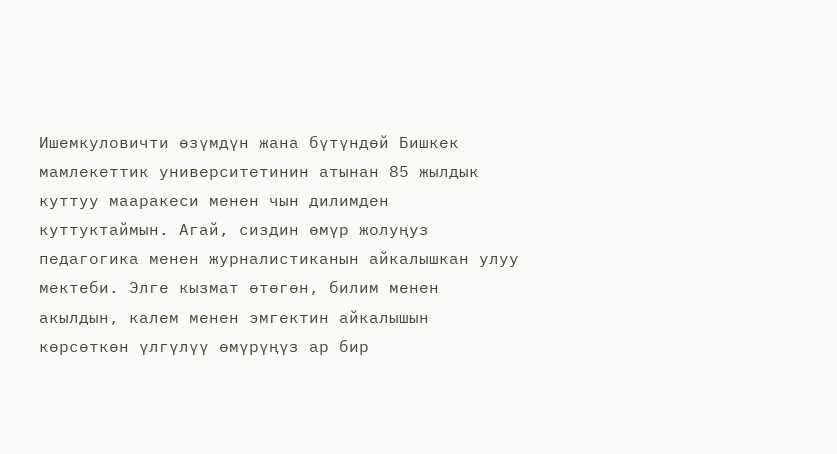Ишемкуловичти өзүмдүн жана бүтүндөй Бишкек мамлекеттик университетинин атынан 85 жылдык куттуу мааракеси менен чын дилимден куттуктаймын. Агай, сиздин өмүр жолуңуз педагогика менен журналистиканын айкалышкан улуу мектеби. Элге кызмат өтөгөн, билим менен акылдын, калем менен эмгектин айкалышын көрсөткөн үлгүлүү өмүрүңүз ар бир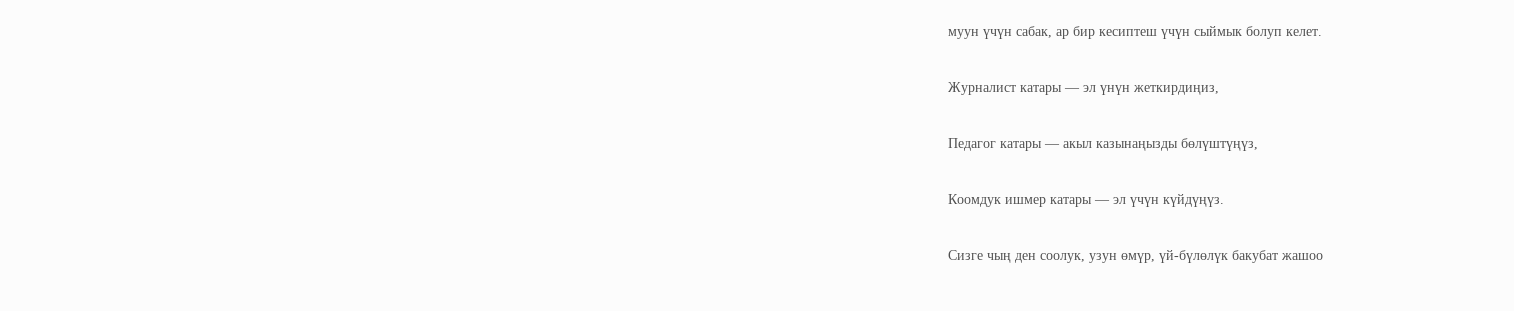муун үчүн сабак, ар бир кесиптеш үчүн сыймык болуп келет.

Журналист катары — эл үнүн жеткирдиңиз,

Педагог катары — акыл казынаңызды бөлүштүңүз,

Коомдук ишмер катары — эл үчүн күйдүңүз.

Сизге чың ден соолук, узун өмүр, үй-бүлөлүк бакубат жашоо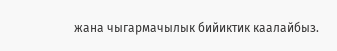жана чыгармачылык бийиктик каалайбыз.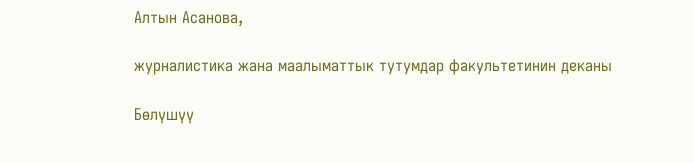Алтын Асанова,

журналистика жана маалыматтык тутумдар факультетинин деканы

Бөлүшүү